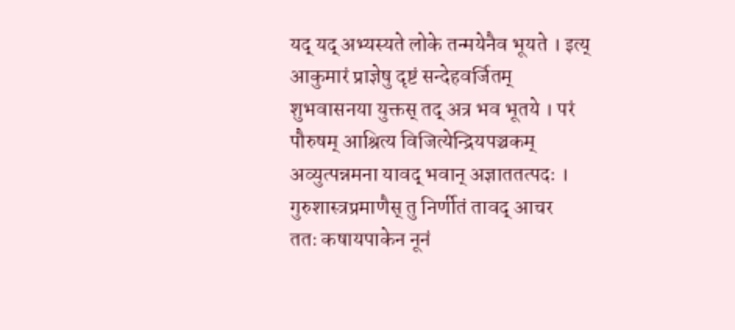यद् यद् अभ्यस्यते लोके तन्मयेनैव भूयते । इत्य् आकुमारं प्राज्ञेषु दृष्टं सन्देहवर्जितम्
शुभवासनया युक्तस् तद् अत्र भव भूतये । परं पौरुषम् आश्रित्य विजित्येन्द्रियपञ्चकम्
अव्युत्पन्नमना यावद् भवान् अज्ञाततत्पदः । गुरुशास्त्रप्रमाणैस् तु निर्णीतं तावद् आचर
ततः कषायपाकेन नूनं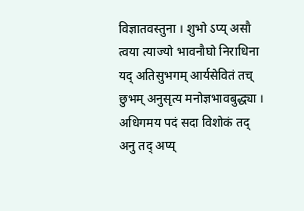विज्ञातवस्तुना । शुभो ऽप्य् असौ त्वया त्याज्यो भावनौघो निराधिना
यद् अतिसुभगम् आर्यसेवितं तच् छुभम् अनुसृत्य मनोज्ञभावबुद्ध्या । अधिगमय पदं सदा विशोकं तद् अनु तद् अप्य्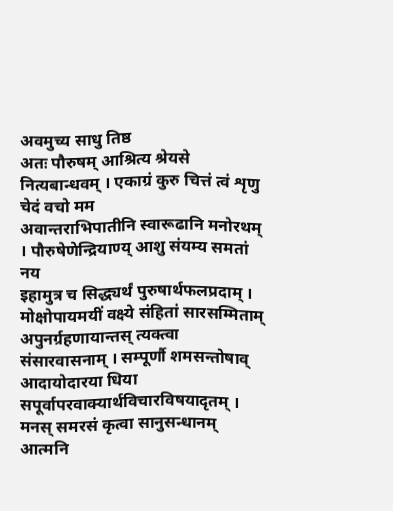अवमुच्य साधु तिष्ठ
अतः पौरुषम् आश्रित्य श्रेयसे नित्यबान्धवम् । एकाग्रं कुरु चित्तं त्वं शृणु चेदं वचो मम
अवान्तराभिपातीनि स्वारूढानि मनोरथम् । पौरुषेणेन्द्रियाण्य् आशु संयम्य समतां नय
इहामुत्र च सिद्ध्यर्थं पुरुषार्थफलप्रदाम् । मोक्षोपायमयीं वक्ष्ये संहितां सारसम्मिताम्
अपुनर्ग्रहणायान्तस् त्यक्त्वा संसारवासनाम् । सम्पूर्णौ शमसन्तोषाव् आदायोदारया धिया
सपूर्वापरवाक्यार्थविचारविषयादृतम् । मनस् समरसं कृत्वा सानुसन्धानम् आत्मनि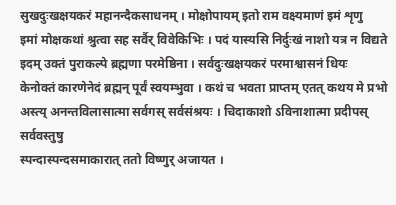सुखदुःखक्षयकरं महानन्दैकसाधनम् । मोक्षोपायम् इतो राम वक्ष्यमाणं इमं शृणु
इमां मोक्षकथां श्रुत्वा सह सर्वैर् विवेकिभिः । पदं यास्यसि निर्दुःखं नाशो यत्र न विद्यते
इदम् उक्तं पुराकल्पे ब्रह्मणा परमेष्ठिना । सर्वदुःखक्षयकरं परमाश्वासनं धियः
केनोक्तं कारणेनेदं ब्रह्मन् पूर्वं स्वयम्भुवा । कथं च भवता प्राप्तम् एतत् कथय मे प्रभो
अस्त्य् अनन्तविलासात्मा सर्वगस् सर्वसंश्रयः । चिदाकाशो ऽविनाशात्मा प्रदीपस् सर्ववस्तुषु
स्पन्दास्पन्दसमाकारात् ततो विष्णुर् अजायत ।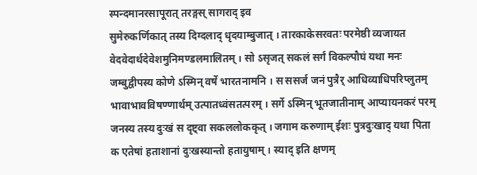स्पन्दमानरसापूरात् तरङ्गस् सागराद् इव
सुमेरुकर्णिकात् तस्य दिग्दलाद् धृदयाम्बुजात् । तारकाकेसरवतः परमेष्ठी व्यजायत
वेदवेदार्थदेवेशमुनिमण्डलमालितम् । सो ऽसृजत् सकलं सर्गं विकल्पौघं यथा मनः
जम्बुद्वीपस्य कोणे ऽस्मिन् वर्षे भारतनामनि । स ससर्ज जनं पुत्रैर् आधिव्याधिपरिप्लुतम्
भावाभावविषण्णार्थम् उत्पातध्वंसतत्परम् । सर्गे ऽस्मिन् भूतजातीनाम् आप्यायनकरं परम्
जनस्य तस्य दुःखं स दृष्ट्वा सकललोककृत् । जगाम करुणाम् ईशः पुत्रदुःखाद् यथा पिता
क एतेषां हताशानां दुःखस्यान्तो हतायुषाम् । स्याद् इति क्षणम्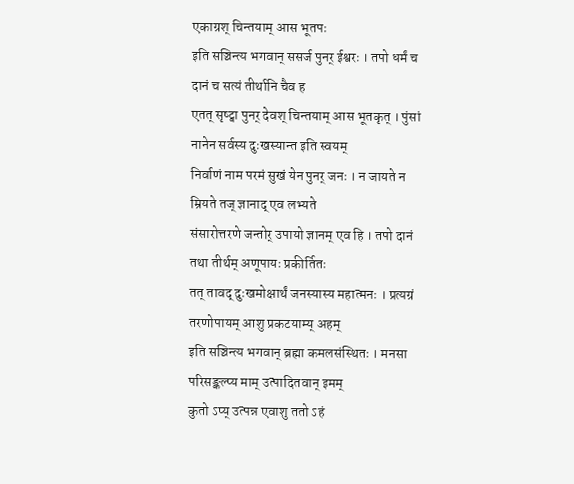एकाग्रश् चिन्तयाम् आस भूतपः
इति सञ्चिन्त्य भगवान् ससर्ज पुनर् ईश्वरः । तपो धर्मं च दानं च सत्यं तीर्थानि चैव ह
एतत् सृष्ट्वा पुनर् देवश् चिन्तयाम् आस भूतकृत् । पुंसां नानेन सर्वस्य दुःखस्यान्त इति स्वयम्
निर्वाणं नाम परमं सुखं येन पुनर् जनः । न जायते न म्रियते तज् ज्ञानाद् एव लभ्यते
संसारोत्तरणे जन्तोर् उपायो ज्ञानम् एव हि । तपो दानं तथा तीर्थम् अणूपायः प्रकीर्तितः
तत् तावद् दुःखमोक्षार्थं जनस्यास्य महात्मनः । प्रत्यग्रं तरणोपायम् आशु प्रकटयाम्य् अहम्
इति सञ्चिन्त्य भगवान् ब्रह्मा कमलसंस्थितः । मनसा परिसङ्कल्प्य माम् उत्पादितवान् इमम्
कुतो ऽप्य् उत्पन्न एवाशु ततो ऽहं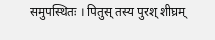समुपस्थितः । पितुस् तस्य पुरश् शीघ्रम्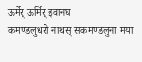ऊर्मेर् ऊर्मिर् इवानघ
कमण्डलुधरो नाथस् सकमण्डलुना मया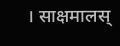। साक्षमालस्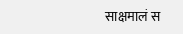साक्षमालं स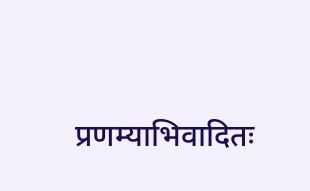प्रणम्याभिवादितः